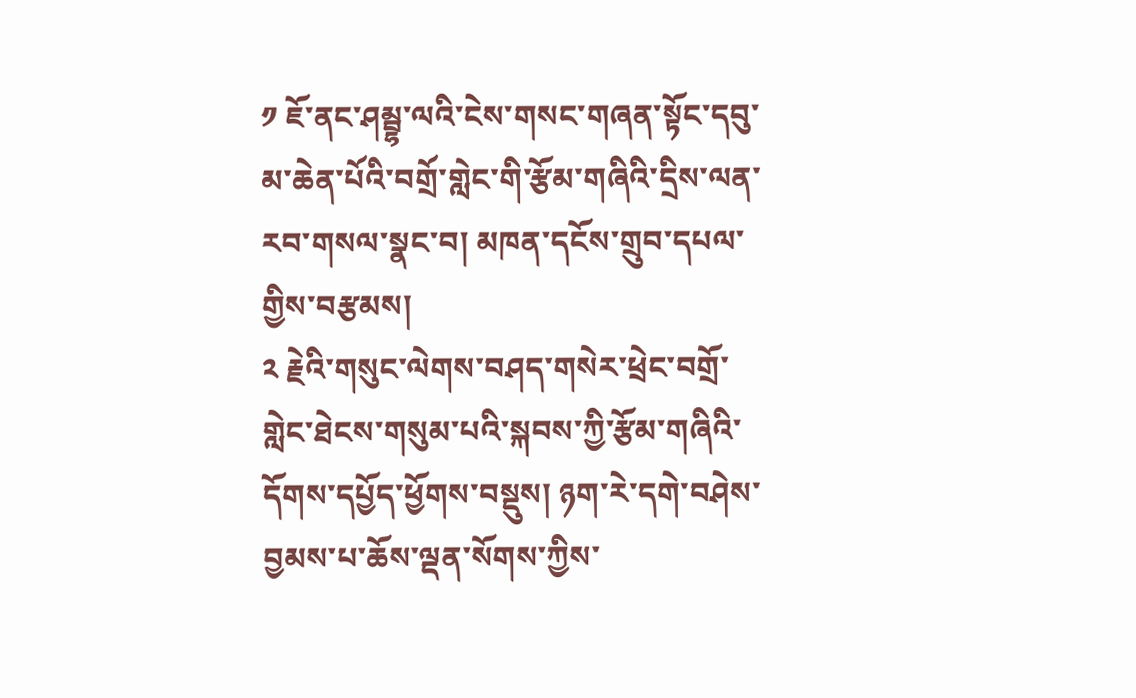༡ ཇོ་ནང་ཤམྦྷ་ལའི་ངེས་གསང་གཞན་སྟོང་དབུ་མ་ཆེན་པོའི་བགྲོ་གླེང་གི་རྩོམ་གཞིའི་དྲིས་ལན་རབ་གསལ་སྣང་བ། མཁན་དངོས་གྲུབ་དཔལ་གྱིས་བརྩམས།
༢ རྗེའི་གསུང་ལེགས་བཤད་གསེར་ཕྲེང་བགྲོ་གླེང་ཐེངས་གསུམ་པའི་སྐབས་ཀྱི་རྩོམ་གཞིའི་དོགས་དཔྱོད་ཕྱོགས་བསྡུས། ཉག་རེ་དགེ་བཤེས་བྱམས་པ་ཆོས་ལྡན་སོགས་ཀྱིས་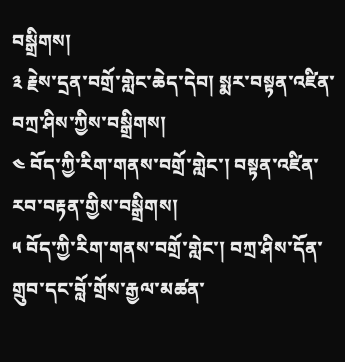བསྒྲིགས།
༣ རྗེས་དྲན་བགྲོ་གླེང་ཆེད་དེབ། སྨར་བསྟན་འཛིན་བཀྲ་ཤིས་ཀྱིས་བསྒྲིགས།
༤ བོད་ཀྱི་རིག་གནས་བགྲོ་གླེང་། བསྟན་འཛིན་རབ་བརྟན་གྱིས་བསྒྲིགས།
༥ བོད་ཀྱི་རིག་གནས་བགྲོ་གླེང་། བཀྲ་ཤིས་དོན་གྲུབ་དང་བློ་གྲོས་རྒྱལ་མཚན་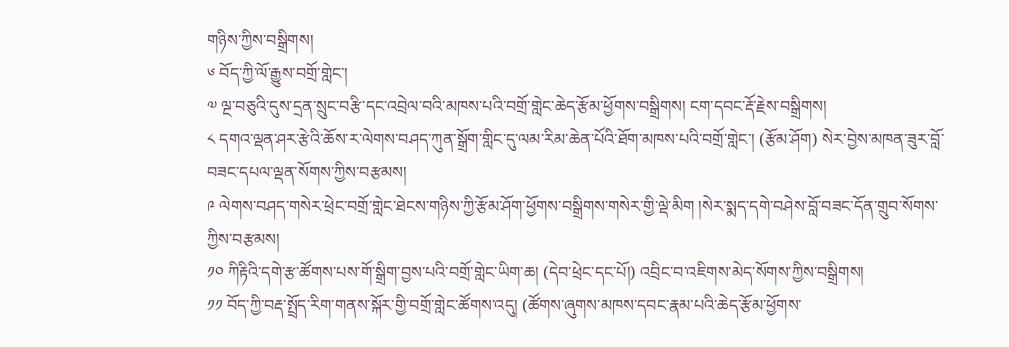གཉིས་ཀྱིས་བསྒྲིགས།
༦ བོད་ཀྱི་ལོ་རྒྱུས་བགྲོ་གླེང་།
༧ ལྔ་བཅུའི་དུས་དྲན་སྲུང་བརྩི་དང་འབྲེལ་བའི་མཁས་པའི་བགྲོ་གླེང་ཆེད་རྩོམ་ཕྱོགས་བསྒྲིགས། ངག་དབང་རྡོ་རྗེས་བསྒྲིགས།
༨ དགའ་ལྡན་ཤར་རྩེའི་ཆོས་ར་ལེགས་བཤད་ཀུན་སྒྲོག་གླིང་དུ་ལམ་རིམ་ཆེན་པོའི་ཐོག་མཁས་པའི་བགྲོ་གླེང་། (རྩོམ་ཤོག) སེར་བྱེས་མཁན་ཟུར་བློ་བཟང་དཔལ་ལྡན་སོགས་ཀྱིས་བརྩམས།
༩ ལེགས་བཤད་གསེར་ཕྲེང་བགྲོ་གླེང་ཐེངས་གཉིས་ཀྱི་རྩོམ་ཤོག་ཕྱོགས་བསྒྲིགས་གསེར་གྱི་ལྡེ་མིག །སེར་སྨད་དགེ་བཤེས་བློ་བཟང་དོན་གྲུབ་སོགས་ཀྱིས་བརྩམས།
༡༠ ཀིརྟིའི་དགེ་རྩ་ཚོགས་པས་གོ་སྒྲིག་བྱས་པའི་བགྲོ་གླེང་ཡིག་ཆ། (དེབ་ཕྲེང་དང་པོ།) འབྲིང་བ་འཇིགས་མེད་སོགས་ཀྱིས་བསྒྲིགས།
༡༡ བོད་ཀྱི་བརྡ་སྤྲོད་རིག་གནས་སྐོར་གྱི་བགྲོ་གླེང་ཚོགས་འདུ། (ཚོགས་ཞུགས་མཁས་དབང་རྣམ་པའི་ཆེད་རྩོམ་ཕྱོགས་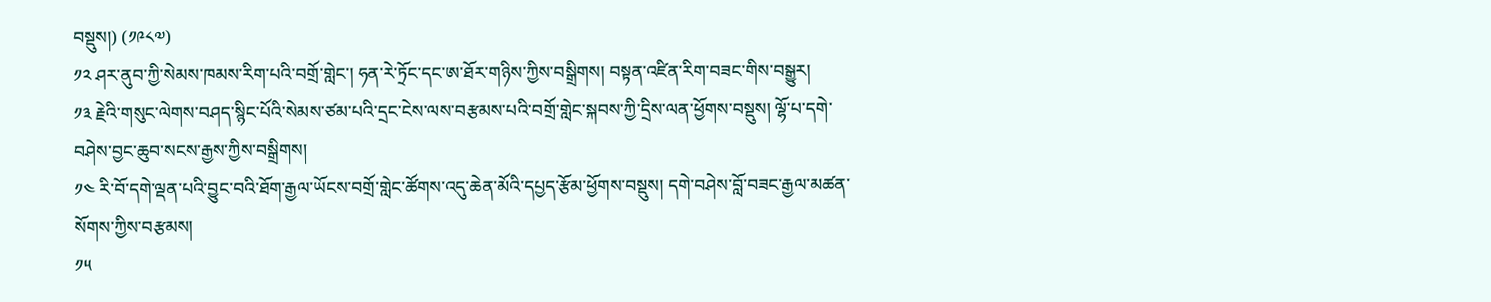བསྡུས།) (༡༩༨༧)
༡༢ ཤར་ནུབ་ཀྱི་སེམས་ཁམས་རིག་པའི་བགྲོ་གླེང་། ཧན་རེ་ཏྲོང་དང་ཨ་ཐོར་གཉིས་ཀྱིས་བསྒྲིགས། བསྟན་འཛིན་རིག་བཟང་གིས་བསྒྱུར།
༡༣ རྗེའི་གསུང་ལེགས་བཤད་སྙིང་པོའི་སེམས་ཙམ་པའི་དྲང་ངེས་ལས་བརྩམས་པའི་བགྲོ་གླེང་སྐབས་ཀྱི་དྲིས་ལན་ཕྱོགས་བསྡུས། ལྷོ་པ་དགེ་བཤེས་བྱང་ཆུབ་སངས་རྒྱས་ཀྱིས་བསྒྲིགས།
༡༤ རི་བོ་དགེ་ལྡན་པའི་བྱུང་བའི་ཐོག་རྒྱལ་ཡོངས་བགྲོ་གླེང་ཚོགས་འདུ་ཆེན་མོའི་དཔྱད་རྩོམ་ཕྱོགས་བསྡུས། དགེ་བཤེས་བློ་བཟང་རྒྱལ་མཚན་སོགས་ཀྱིས་བརྩམས།
༡༥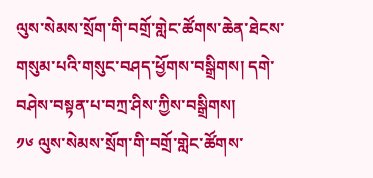ལུས་སེམས་སྲོག་གི་བགྲོ་གླེང་ཚོགས་ཆེན་ཐེངས་གསུམ་པའི་གསུང་བཤད་ཕྱོགས་བསྒྲིགས། དགེ་བཤེས་བསྟན་པ་བཀྲ་ཤིས་ཀྱིས་བསྒྲིགས།
༡༦ ལུས་སེམས་སྲོག་གི་བགྲོ་གླེང་ཚོགས་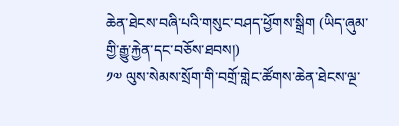ཆེན་ཐེངས་བཞི་པའི་གསུང་བཤད་ཕྱོགས་སྒྲིག (ཡིད་ཞུམ་གྱི་རྒྱུ་རྐྱེན་དང་བཅོས་ཐབས།)
༡༧ ལུས་སེམས་སྲོག་གི་བགྲོ་གླེང་ཚོགས་ཆེན་ཐེངས་ལྔ་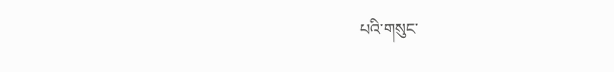པའི་གསུང་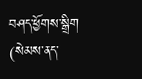བཤད་ཕྱོགས་སྒྲིག (སེམས་ནད་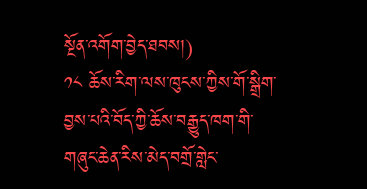སྔོན་འགོག་བྱེད་ཐབས།)
༡༨ ཆོས་རིག་ལས་ཁུངས་ཀྱིས་གོ་སྒྲིག་བྱས་པའི་བོད་ཀྱི་ཆོས་བརྒྱུད་ཁག་གི་གཞུང་ཆེན་རིས་མེད་བགྲོ་གླེང་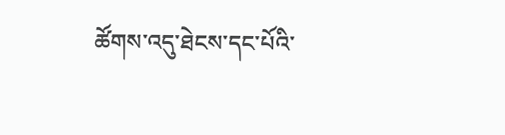ཚོགས་འདུ་ཐེངས་དང་པོའི་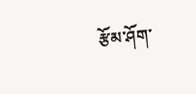རྩོམ་ཤོག་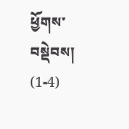ཕྱོགས་བསྡེབས། (1-4)